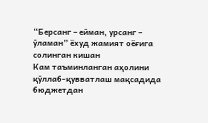“Берсанг – ейман, урсанг – ўламан” ёхуд жамият оёғига солинган кишан
Кам таъминланган аҳолини қўллаб-қувватлаш мақсадида бюджетдан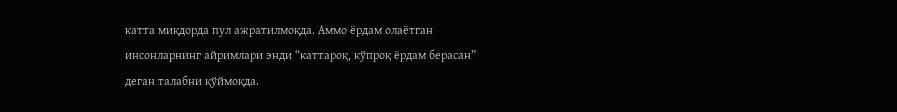катта миқдорда пул ажратилмоқда. Аммо ёрдам олаётган инсонларнинг айримлари энди “каттароқ, кўпроқ ёрдам берасан” деган талабни қўймоқда.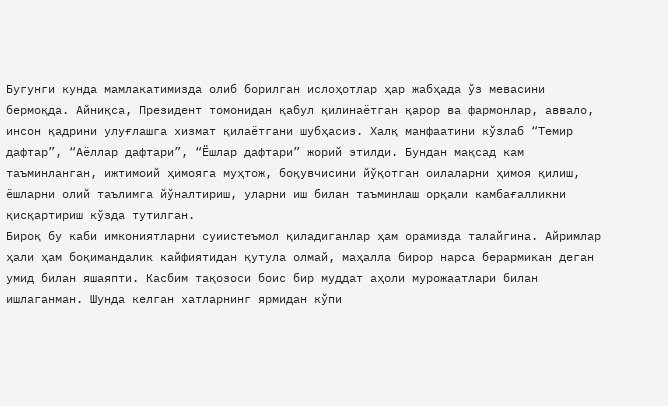Бугунги кунда мамлакатимизда олиб борилган ислоҳотлар ҳар жабҳада ўз мевасини бермоқда. Айниқса, Президент томонидан қабул қилинаётган қарор ва фармонлар, аввало, инсон қадрини улуғлашга хизмат қилаётгани шубҳасиз. Халқ манфаатини кўзлаб “Темир дафтар”, “Аёллар дафтари”, “Ёшлар дафтари” жорий этилди. Бундан мақсад кам таъминланган, ижтимоий ҳимояга муҳтож, боқувчисини йўқотган оилаларни ҳимоя қилиш, ёшларни олий таълимга йўналтириш, уларни иш билан таъминлаш орқали камбағалликни қисқартириш кўзда тутилган.
Бироқ бу каби имкониятларни суиистеъмол қиладиганлар ҳам орамизда талайгина. Айримлар ҳали ҳам боқимандалик кайфиятидан қутула олмай, маҳалла бирор нарса берармикан деган умид билан яшаяпти. Касбим тақозоси боис бир муддат аҳоли мурожаатлари билан ишлаганман. Шунда келган хатларнинг ярмидан кўпи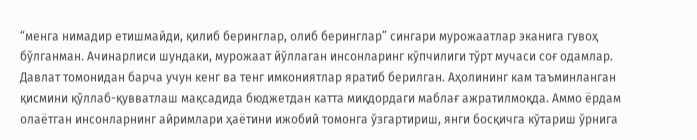“менга нимадир етишмайди, қилиб беринглар, олиб беринглар” сингари мурожаатлар эканига гувоҳ бўлганман. Ачинарлиси шундаки, мурожаат йўллаган инсонларинг кўпчилиги тўрт мучаси соғ одамлар.
Давлат томонидан барча учун кенг ва тенг имкониятлар яратиб берилган. Аҳолининг кам таъминланган қисмини қўллаб-қувватлаш мақсадида бюджетдан катта миқдордаги маблағ ажратилмоқда. Аммо ёрдам олаётган инсонларнинг айримлари ҳаётини ижобий томонга ўзгартириш, янги босқичга кўтариш ўрнига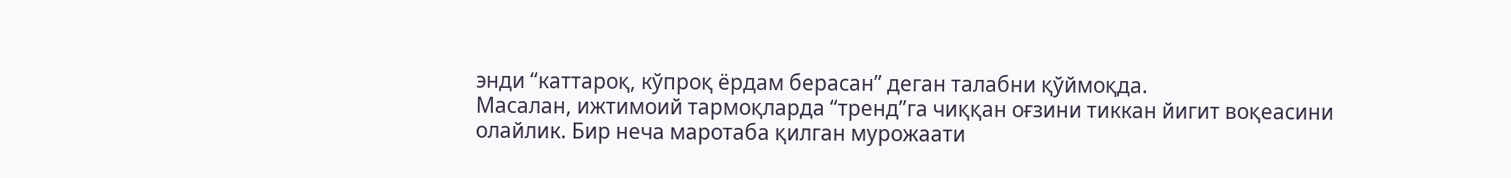энди “каттароқ, кўпроқ ёрдам берасан” деган талабни қўймоқда.
Масалан, ижтимоий тармоқларда “тренд”га чиққан оғзини тиккан йигит воқеасини олайлик. Бир неча маротаба қилган мурожаати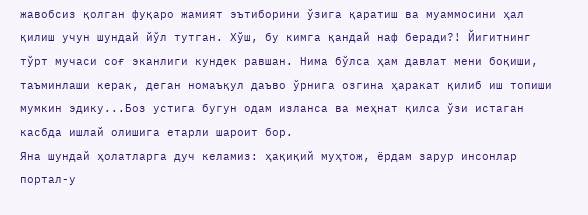жавобсиз қолган фуқаро жамият эътиборини ўзига қаратиш ва муаммосини ҳал қилиш учун шундай йўл тутган. Хўш, бу кимга қандай наф беради?! Йигитнинг тўрт мучаси соғ эканлиги кундек равшан. Нима бўлса ҳам давлат мени боқиши, таъминлаши керак, деган номаъқул даъво ўрнига озгина ҳаракат қилиб иш топиши мумкин эдику...Боз устига бугун одам изланса ва меҳнат қилса ўзи истаган касбда ишлай олишига етарли шароит бор.
Яна шундай ҳолатларга дуч келамиз: ҳақиқий муҳтож, ёрдам зарур инсонлар портал-у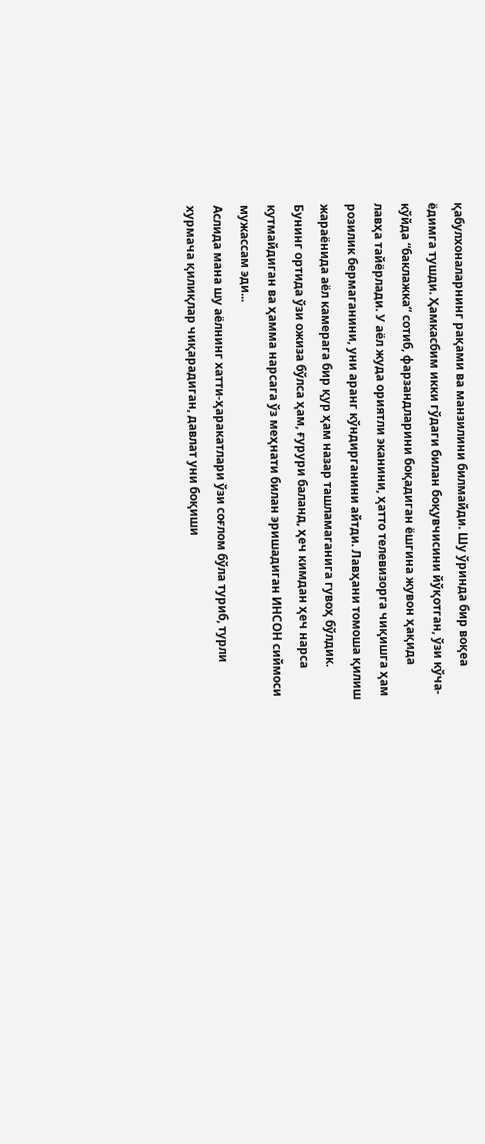қабулхоналарнинг рақами ва манзилини билмайди. Шу ўринда бир воқеа ёдимга тушди. Ҳамкасбим икки гўдаги билан боқувчисини йўқотган, ўзи кўча-кўйда “баклажка” сотиб, фарзандларини боқадиган ёшгина жувон ҳақида лавҳа тайёрлади. У аёл жуда ориятли эканини, ҳатто телевизорга чиқишга ҳам розилик бермаганини, уни аранг кўндирганини айтди. Лавҳани томоша қилиш жараёнида аёл камерага бир қур ҳам назар ташламаганига гувоҳ бўлдик. Бунинг ортида ўзи ожиза бўлса ҳам, ғурури баланд, ҳеч кимдан ҳеч нарса кутмайдиган ва ҳамма нарсага ўз меҳнати билан эришадиган ИНСОН сиймоси мужассам эди...
Аслида мана шу аёлнинг хатти-ҳаракатлари ўзи соғлом бўла туриб, турли хурмача қилиқлар чиқарадиган, давлат уни боқиши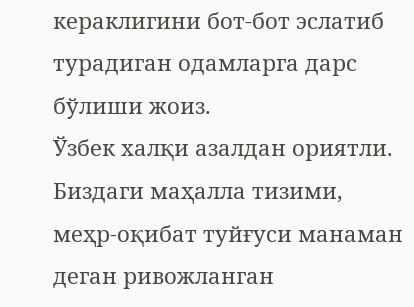кераклигини бот-бот эслатиб турадиган одамларга дарс бўлиши жоиз.
Ўзбек халқи азалдан ориятли. Биздаги маҳалла тизими, меҳр-оқибат туйғуси манаман деган ривожланган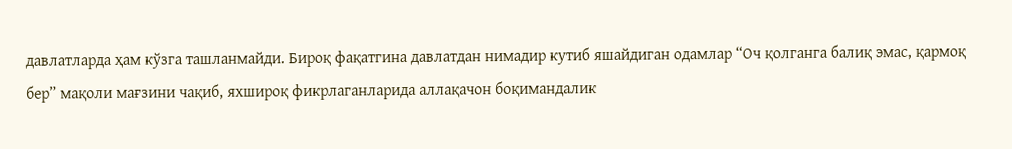давлатларда ҳам кўзга ташланмайди. Бироқ фақатгина давлатдан нимадир кутиб яшайдиган одамлар “Оч қолганга балиқ эмас, қармоқ бер” мақоли мағзини чақиб, яхшироқ фикрлаганларида аллақачон боқимандалик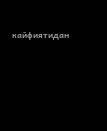кайфиятидан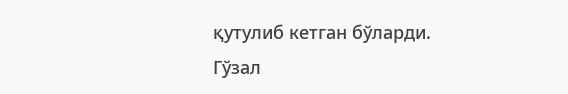қутулиб кетган бўларди.
Гўзал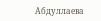Абдуллаева